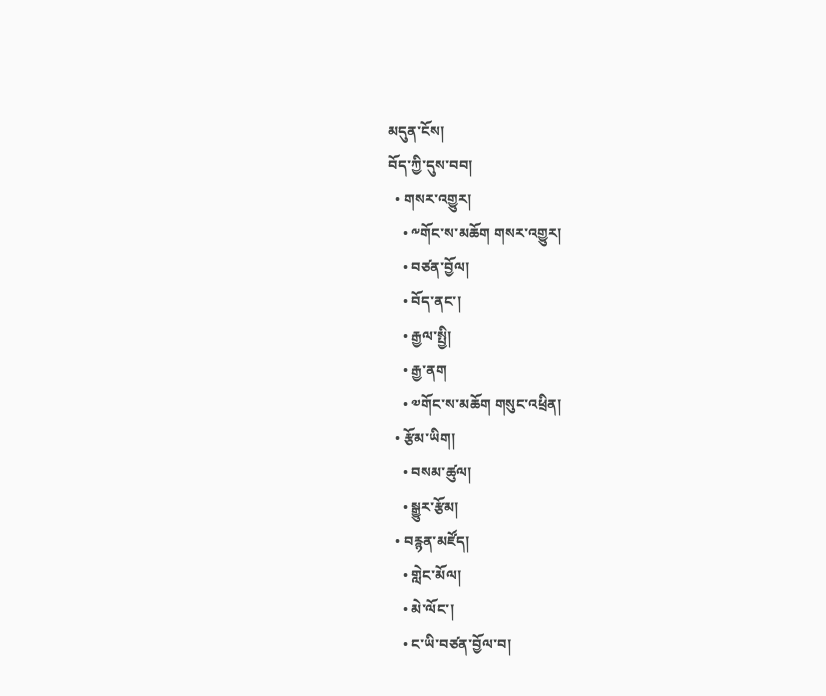མདུན་ངོས།
བོད་ཀྱི་དུས་བབ།
  • གསར་འགྱུར།
    • ༸གོང་ས་མཆོག གསར་འགྱུར།
    • བཙན་བྱོལ།
    • བོད་ནང་།
    • རྒྱལ་སྤྱི།
    • རྒྱ་ནག
    • ༧གོང་ས་མཆོག གསུང་འཕྲིན།
  • རྩོམ་ཡིག།
    • བསམ་ཚུལ།
    • སྒྱུར་རྩོམ།
  • བརྙན་མཛོད།
    • གླེང་མོལ།
    • མེ་ལོང་།
    • ང་ཡི་བཙན་བྱོལ་བ།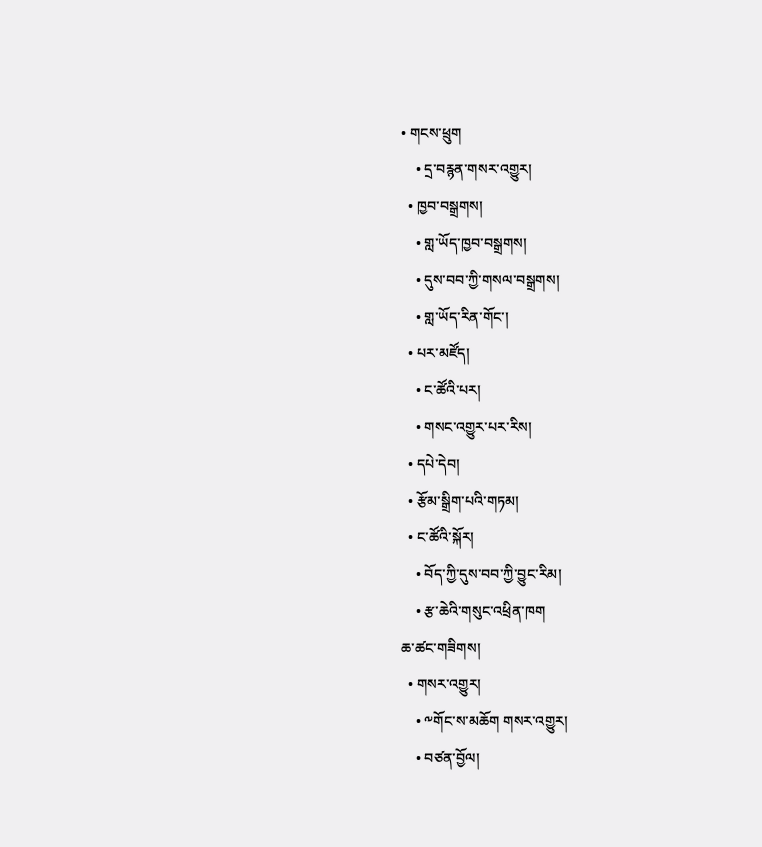• གངས་ཕྲུག
    • དྲ་བརྙན་གསར་འགྱུར།
  • ཁྱབ་བསྒྲགས།
    • གླ་ཡོད་ཁྱབ་བསྒྲགས།
    • དུས་བབ་ཀྱི་གསལ་བསྒྲགས།
    • གླ་ཡོད་རིན་གོང་།
  • པར་མཛོད།
    • ང་ཚོའི་པར།
    • གསང་འགྱུར་པར་རིས།
  • དཔེ་དེབ།
  • རྩོམ་སྒྲིག་པའི་གཏམ།
  • ང་ཚོའི་སྐོར།
    • བོད་ཀྱི་དུས་བབ་ཀྱི་བྱུང་རིམ།
    • རྩ་ཆེའི་གསུང་འཕྲིན་ཁག
ཆ་ཚང་གཟིགས།
  • གསར་འགྱུར།
    • ༸གོང་ས་མཆོག གསར་འགྱུར།
    • བཙན་བྱོལ།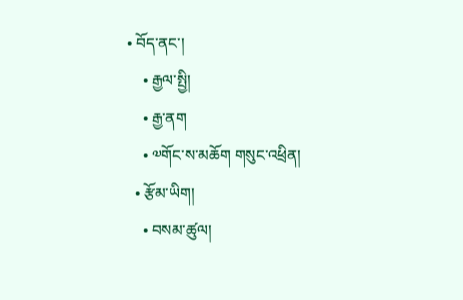• བོད་ནང་།
    • རྒྱལ་སྤྱི།
    • རྒྱ་ནག
    • ༧གོང་ས་མཆོག གསུང་འཕྲིན།
  • རྩོམ་ཡིག།
    • བསམ་ཚུལ།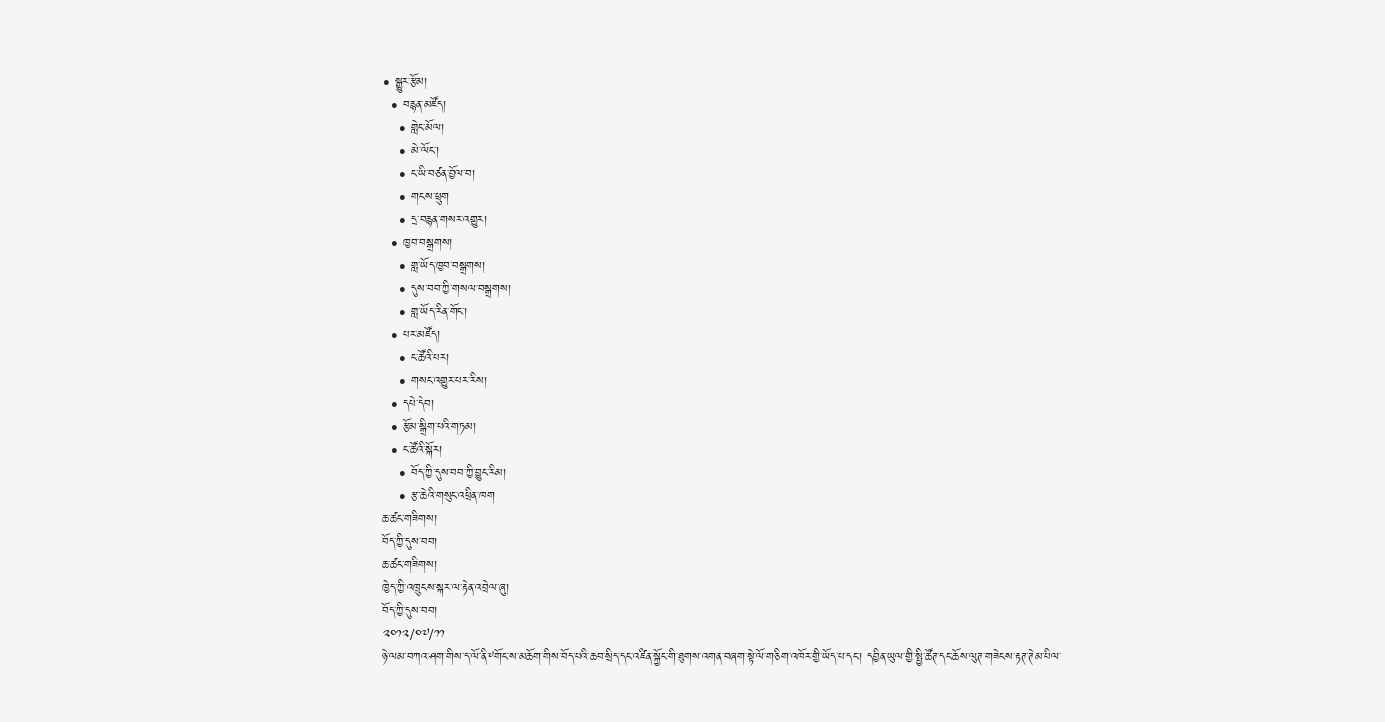• སྒྱུར་རྩོམ།
  • བརྙན་མཛོད།
    • གླེང་མོལ།
    • མེ་ལོང་།
    • ང་ཡི་བཙན་བྱོལ་བ།
    • གངས་ཕྲུག
    • དྲ་བརྙན་གསར་འགྱུར།
  • ཁྱབ་བསྒྲགས།
    • གླ་ཡོད་ཁྱབ་བསྒྲགས།
    • དུས་བབ་ཀྱི་གསལ་བསྒྲགས།
    • གླ་ཡོད་རིན་གོང་།
  • པར་མཛོད།
    • ང་ཚོའི་པར།
    • གསང་འགྱུར་པར་རིས།
  • དཔེ་དེབ།
  • རྩོམ་སྒྲིག་པའི་གཏམ།
  • ང་ཚོའི་སྐོར།
    • བོད་ཀྱི་དུས་བབ་ཀྱི་བྱུང་རིམ།
    • རྩ་ཆེའི་གསུང་འཕྲིན་ཁག
ཆ་ཚང་གཟིགས།
བོད་ཀྱི་དུས་བབ།
ཆ་ཚང་གཟིགས།
ཁྱེད་ཀྱི་འཁྲུངས་སྐར་ལ་རྟེན་འབྲེལ་ཞུ།
བོད་ཀྱི་དུས་བབ།
༢༠༡༢/༠༧/༡༡
ཉེ་ལམ་བཀའ་ཤག་གིས་ད་ལོ་ནི༸གོང་ས་མཆོག་གིས་བོད་པའི་ཆབ་སྲིད་དང་འཛིན་སྐྱོང་གི་ཐུགས་འགན་བཞག་སྟེ་ལོ་གཅིག་འཁོར་གྱི་ཡོད་པ་དང་། དབྱིན་ཡུལ་གྱི་སྤྱི་ཚོཊ་དང་ཆོས་ལུཊ་གཟེངས་རྟཊ་ཊེམ་པིལ་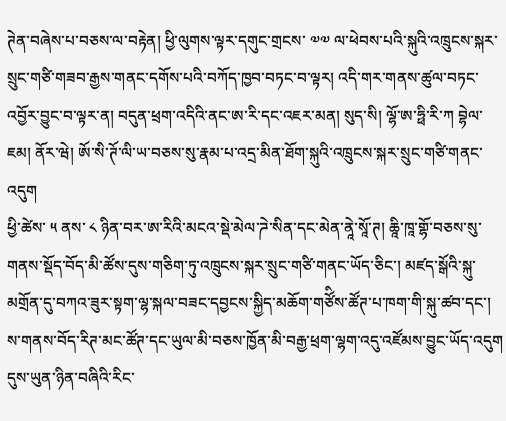ཊེན་བཞེས་པ་བཅས་ལ་བརྟེན། ཕྱི་ལུགས་ལྟར་དགུང་གྲངས་ ༧༧ ལ་ཕེབས་པའི་སྐུའི་འཁྲུངས་སྐར་སྲུང་གཙི་གཟབ་རྒྱས་གནང་དགོས་པའི་བཀོད་ཁྱབ་བཏང་བ་ལྟར། འདི་གར་གནས་ཚུལ་བཏང་འབྱོར་བྱུང་བ་ལྟར་ན། བདུན་ཕྲག་འདིའི་ནང་ཨ་རི་དང་འཇར་མན། སུད་སི། ལྷོ་ཨ་ཧྥི་རི་ཀ བྷེལ་ཇམ། ནོར་ཝེ། ཨོ་སི་ཊོ་ལི་ཡ་བཅས་སུ་རྣམ་པ་འདྲ་མིན་ཐོག་སྐུའི་འཁྲུངས་སྐར་སྲུང་གཙི་གནང་འདུག
ཕྱི་ཚེས་ ༥ ནས་ ༨ ཉིན་བར་ཨ་རིའི་མངའ་སྡེ་མེལ་ཌེ་སིན་དང་མེན་ནཱེ་སཱོ་ཊ། ཆཱི་ཁཱ་གྷོ་བཅས་སུ་གནས་སྡོད་བོད་མི་ཚོས་དུས་གཅིག་ཏུ་འཁྲུངས་སྐར་སྲུང་གཙི་གནང་ཡོད་ཅིང་། མཛད་སྒོའི་སྐུ་མགྲོན་དུ་བཀའ་ཟུར་སྟག་ལྷ་སྐལ་བཟང་དབྱངས་སྐྱིད་མཆོག་གཙོིས་ཚོཊ་པ་ཁག་གི་སྐུ་ཚབ་དང་། ས་གནས་བོད་རིཊ་མང་ཚོཊ་དང་ཡུལ་མི་བཅས་ཁྱོན་མི་བརྒྱ་ཕྲག་ལྷག་འདུ་འཛོམས་བྱུང་ཡོད་འདུག དུས་ཡུན་ཉིན་བཞིའི་རིང་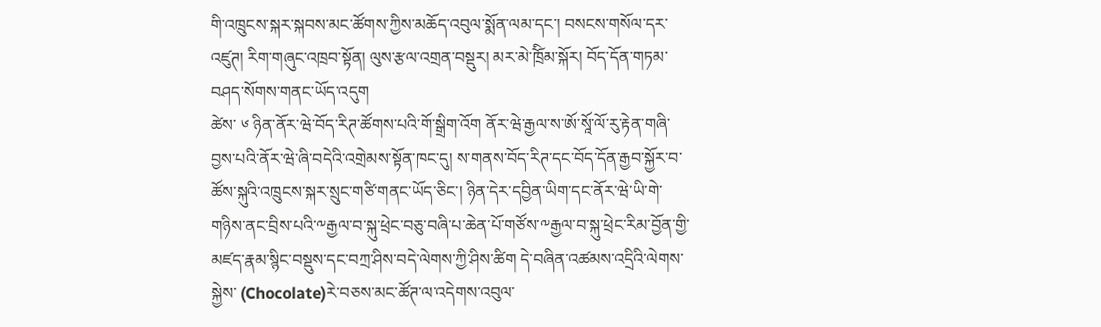གི་འཁྲུངས་སྐར་སྐབས་མང་ཚོགས་ཀྱིས་མཆོད་འབུལ་སྨོན་ལམ་དང་། བསངས་གསོལ་དར་འཛུཊ། རིག་གཞུང་འཁྲབ་སྟོན། ལུས་རྩལ་འགྲན་བསྡུར། མར་མེ་ཁྲོིམ་སྐོར། བོད་དོན་གཏམ་བཤད་སོགས་གནང་ཡོད་འདུག
ཚེས་ ༦ ཉིན་ནོར་ཝེ་བོད་རིཊ་ཚོགས་པའི་གོ་སྒྲིག་འོག ནོར་ཝེ་རྒྱལ་ས་ཨོ་སཱོ་ལོ་རུ་རྟེན་གཞི་བྱས་པའི་ནོར་ཝེ་ཞི་བདེའི་འགྲེམས་སྟོན་ཁང་དུ། ས་གནས་བོད་རིཊ་དང་བོད་དོན་རྒྱབ་སྐྱོར་བ་ཚོས་སྐུའི་འཁྲུངས་སྐར་སྲུང་གཙི་གནང་ཡོད་ཅིང་། ཉིན་དེར་དབྱིན་ཡིག་དང་ནོར་ཝེ་ཡི་གེ་གཉིས་ནང་བྲིས་པའི་༸རྒྱལ་བ་སྐུ་ཕྲེང་བཅུ་བཞི་པ་ཆེན་པོ་གཙོས་༸རྒྱལ་བ་སྐུ་ཕྲེང་རིམ་བྱོན་གྱི་མཛད་རྣམ་སྙིང་བསྡུས་དང་བཀྲ་ཤིས་བདེ་ལེགས་ཀྱི་ཤིས་ཚིག དེ་བཞིན་འཚམས་འདྲིའི་ལེགས་སྐྱེས་ (Chocolate)རེ་བཅས་མང་ཚོཊ་ལ་འདེགས་འབུལ་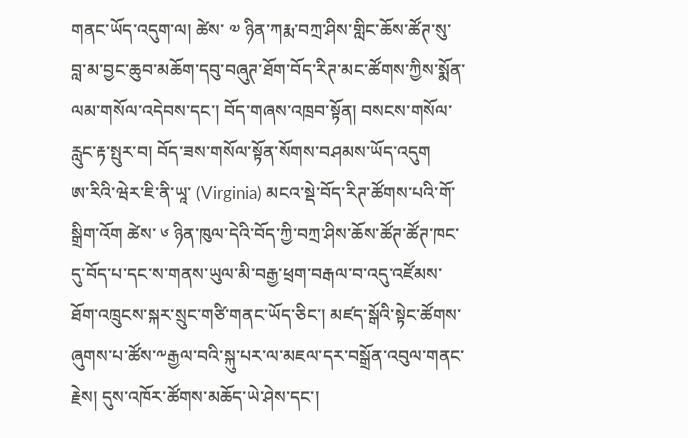གནང་ཡོད་འདུག་ལ། ཚེས་ ༧ ཉིན་ཀརྨ་བཀྲ་ཤིས་གླིང་ཆོས་ཚོཊ་སུ་བླ་མ་བྱང་ཆུབ་མཆོག་དབུ་བཞུཊ་ཐོག་བོད་རིཊ་མང་ཚོགས་ཀྱིས་སྨོན་ལམ་གསོལ་འདེབས་དང་། བོད་གཞས་འཁྲབ་སྟོན། བསངས་གསོལ་རླུང་རྟ་སྤུར་བ། བོད་ཟས་གསོལ་སྟོན་སོགས་བཤམས་ཡོད་འདུག
ཨ་རིའི་ཝེར་ཇི་ནི་ཡཱ་ (Virginia) མངའ་སྡེ་བོད་རིཊ་ཚོགས་པའི་གོ་སྒྲིག་འོག ཚེས་ ༦ ཉིན་ཁུལ་དེའི་བོད་ཀྱི་བཀྲ་ཤིས་ཆོས་ཚོཊ་ཚོཊ་ཁང་དུ་བོད་པ་དང་ས་གནས་ཡུལ་མི་བརྒྱ་ཕྲག་བརྒལ་བ་འདུ་འཛོམས་ཐོག་འཁྲུངས་སྐར་སྲུང་གཙི་གནང་ཡོད་ཅིང་། མཛད་སྒོའི་སྟེང་ཚོགས་ཞུགས་པ་ཚོས་༸རྒྱལ་བའི་སྐུ་པར་ལ་མཇལ་དར་བསྒྲོན་འབུལ་གནང་རྗེས། དུས་འཁོར་ཚོགས་མཆོད་ཡེ་ཤེས་དང་།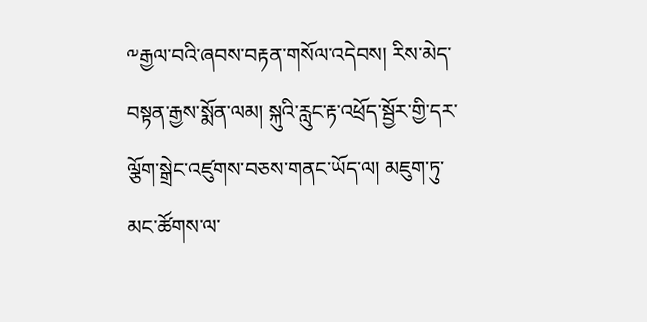༸རྒྱལ་བའི་ཞབས་བརྟན་གསོལ་འདེབས། རིས་མེད་བསྟན་རྒྱས་སྨོན་ལམ། སྐུའི་རླུང་རྟ་འཕྲོད་སྦྱོར་གྱི་དར་ལྕོག་སྒྲེང་འཛུགས་བཅས་གནང་ཡོད་ལ། མཇུག་ཏུ་མང་ཚོགས་ལ་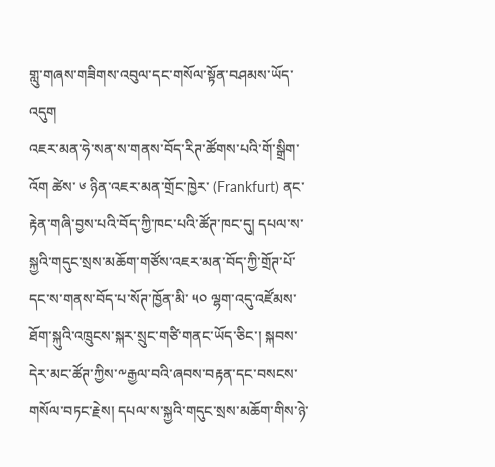གླུ་གཞས་གཟིགས་འབུལ་དང་གསོལ་སྟོན་བཤམས་ཡོད་འདུག
འཇར་མན་ཧེ་སན་ས་གནས་བོད་རིཊ་ཚོགས་པའི་གོ་སྒྲིག་འོག ཚེས་ ༦ ཉིན་འཇར་མན་གྲོང་ཁྱེར་ (Frankfurt) ནང་རྟེན་གཞི་བྱས་པའི་བོད་ཀྱི་ཁང་པའི་ཚོཊ་ཁང་དུ། དཔལ་ས་སྐྱའི་གདུང་སྲས་མཆོག་གཙོས་འཇར་མན་བོད་ཀྱི་གྲོཊ་པོ་དང་ས་གནས་བོད་པ་སོཊ་ཁྱོན་མི་ ༥༠ ལྷག་འདུ་འཛོམས་ཐོག་སྐུའི་འཁྲུངས་སྐར་སྲུང་གཙི་གནང་ཡོད་ཅིང་། སྐབས་དེར་མང་ཚོཊ་ཀྱིས་༸རྒྱལ་བའི་ཞབས་བརྟན་དང་བསངས་གསོལ་བཏང་རྗེས། དཔལ་ས་སྐྱའི་གདུང་སྲས་མཆོག་གིས་ཉེ་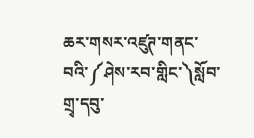ཆར་གསར་འཛུཊ་གནང་བའི་༼ཤེས་རབ་གླིང་༽སློབ་གྲྭ་དབུ་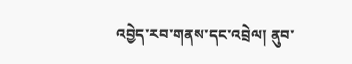འབྱེད་རབ་གནས་དང་འབྲེལ། ནུབ་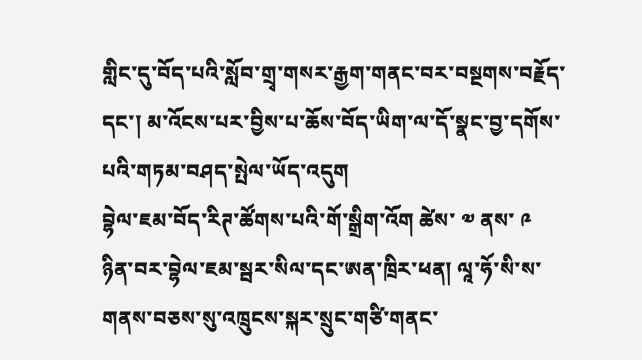གླིང་དུ་བོད་པའི་སློབ་གྲྭ་གསར་རྒྱག་གནང་བར་བསྔགས་བརྗོད་དང་། མ་འོངས་པར་བྱིས་པ་ཆོས་བོད་ཡིག་ལ་དོ་སྣང་བྱ་དགོས་པའི་གཏམ་བཤད་སྤེལ་ཡོད་འདུག
བྷེལ་ཇམ་བོད་རིཊ་ཚོགས་པའི་གོ་སྒྲིག་འོག ཚེས་ ༧ ནས་ ༩ ཉིན་བར་བྷེལ་ཇམ་སྦར་སིལ་དང་ཨན་ཁྲིར་ཕན། ལཱ་ཧོ་སི་ས་གནས་བཅས་སུ་འཁྲུངས་སྐར་སྲུང་གཙི་གནང་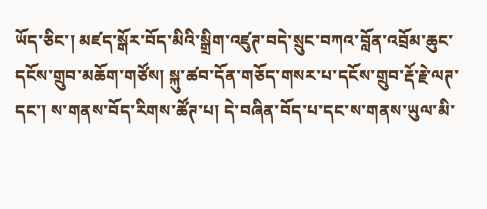ཡོད་ཅིང་། མཛད་སྒོར་བོད་མིའི་སྒྲིག་འཛུཊ་བདེ་སྲུང་བཀའ་བློན་འབྲོམ་ཆུང་དངོས་གྲུབ་མཆོག་གཙོས། སྐུ་ཚབ་དོན་གཅོད་གསར་པ་དངོས་གྲུབ་རྡོ་རྗེ་ལཊ་དང་། ས་གནས་བོད་རིགས་ཚོཊ་པ། དེ་བཞིན་བོད་པ་དང་ས་གནས་ཡུལ་མི་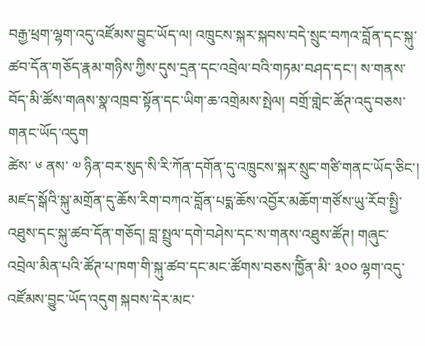བརྒྱ་ཕྲག་ལྷག་འདུ་འཛོམས་བྱུང་ཡོད་ལ། འཁྲུངས་སྐར་སྐབས་བདེ་སྲུང་བཀའ་བློན་དང་སྐུ་ཚབ་དོན་གཅོད་རྣམ་གཉིས་ཀྱིས་དུས་དྲན་དང་འབྲེལ་བའི་གཏམ་བཤད་དང་། ས་གནས་བོད་མི་ཚོས་གཞས་སྣ་འཁྲབ་སྟོན་དང་ཡིག་ཆ་འགྲེམས་སྤེལ། བགྲོ་གླེང་ཚོཊ་འདུ་བཅས་གནང་ཡོད་འདུག
ཚེས་ ༦ ནས་ ༧ ཉིན་བར་སུད་སི་རི་ཀོན་དགོན་དུ་འཁྲུངས་སྐར་སྲུང་གཙི་གནང་ཡོད་ཅིང་། མཛད་སྒོའི་སྐུ་མགྲོན་དུ་ཆོས་རིག་བཀའ་བློན་པདྨ་ཆོས་འབྱོར་མཆོག་གཙོས་ཡུ་རོབ་སྤྱི་འཐུས་དང་སྐུ་ཚབ་དོན་གཅོད། བླ་སྤྲུལ་དགེ་བཤེས་དང་ས་གནས་འཐུས་ཚོཊ། གཞུང་འབྲེལ་མིན་པའི་ཚོཊ་པ་ཁག་གི་སྐུ་ཚབ་དང་མང་ཚོགས་བཅས་ཁྱོིན་མི་ ༣༠༠ ལྷག་འདུ་འཛོམས་བྱུང་ཡོད་འདུག སྐབས་དེར་མང་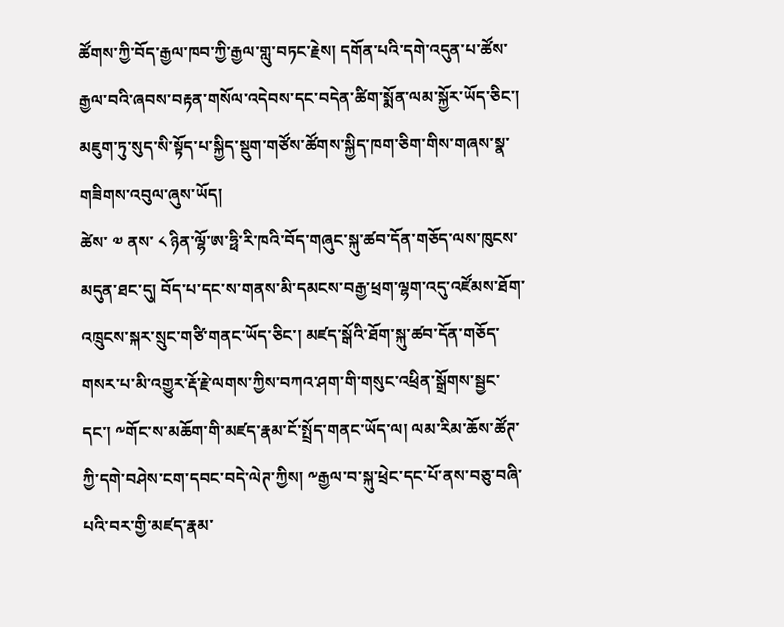ཚོགས་ཀྱི་བོད་རྒྱལ་ཁབ་ཀྱི་རྒྱལ་གླུ་བཏང་རྗེས། དགོན་པའི་དགེ་འདུན་པ་ཚོས་རྒྱལ་བའི་ཞབས་བརྟན་གསོལ་འདེབས་དང་བདེན་ཚིག་སྨོན་ལམ་སྐྱོར་ཡོད་ཅིང་། མཇུག་ཏུ་སུད་སི་སྟོད་པ་སྐྱིད་སྡུག་གཙོས་ཚོགས་སྐྱིད་ཁག་ཅིག་གིས་གཞས་སྣ་གཟིགས་འབུལ་ཞུས་ཡོད།
ཚེས་ ༧ ནས་ ༨ ཉིན་ལྷོ་ཨ་ཧྥི་རི་ཁའི་བོད་གཞུང་སྐུ་ཚབ་དོན་གཅོད་ལས་ཁུངས་མདུན་ཐང་དུ། བོད་པ་དང་ས་གནས་མི་དམངས་བརྒྱ་ཕྲག་ལྷག་འདུ་འཛོམས་ཐོག་འཁྲུངས་སྐར་སྲུང་གཙི་གནང་ཡོད་ཅིང་། མཛད་སྒོའི་ཐོག་སྐུ་ཚབ་དོན་གཅོད་གསར་པ་མི་འགྱུར་རྡོ་རྗེ་ལགས་ཀྱིས་བཀའ་ཤག་གི་གསུང་འཕྲིན་སྒྲོགས་སྦྱང་དང་། ༸གོང་ས་མཆོག་གི་མཛད་རྣམ་ངོ་སྤྲོད་གནང་ཡོད་ལ། ལམ་རིམ་ཆོས་ཚོཊ་ཀྱི་དགེ་བཤེས་ངག་དབང་བདེ་ལེཊ་ཀྱིས། ༸རྒྱལ་བ་སྐུ་ཕྲེང་དང་པོ་ནས་བཅུ་བཞི་པའི་བར་གྱི་མཛད་རྣམ་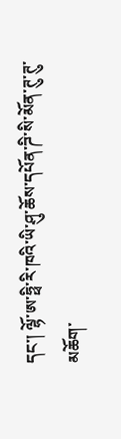དང་། ལྷོ་ཨ་ཧྥི་རི་ཁའི་ཡི་ཤུ་ཆོས་དཔོན་ཌི་སི་མོན་ཊུ་ཊུ་མཆོག་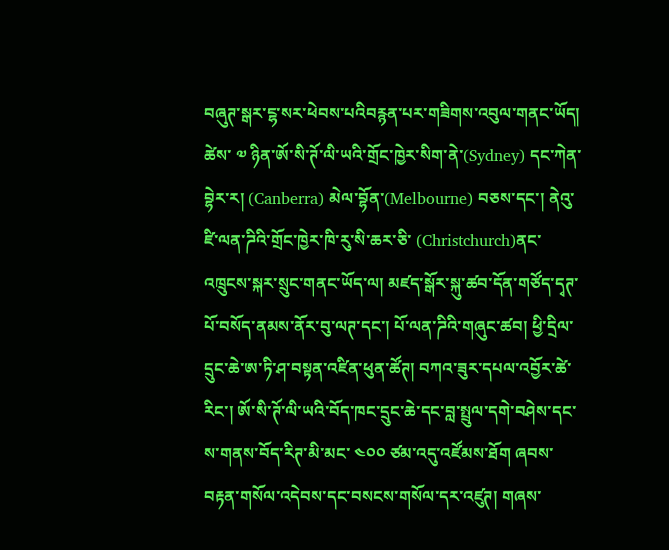བཞུཊ་སྒར་ངྷ་སར་ཕེབས་པའིབརྙན་པར་གཟིགས་འབུལ་གནང་ཡོད།
ཚེས་ ༧ ཉིན་ཨོ་སི་ཊོ་ལི་ཡའི་གྲོང་ཁྱེར་སིག་ནེ་(Sydney) དང་ཀེན་བྷེར་ར། (Canberra) མེལ་བྷོན་(Melbourne) བཅས་དང་། ནེའུ་ཛི་ལན་ཌིའི་གྲོང་ཁྱེར་ཁི་རུ་སི་ཆར་ཅི་ (Christchurch)ནང་འཁྲུངས་སྐར་སྲུང་གནང་ཡོད་ལ། མཛད་སྒོར་སྐུ་ཚབ་དོན་གཙོད་དྭཊ་པོ་བསོད་ནམས་ནོར་བུ་ལཊ་དང་། པོ་ལན་ཌིའི་གཞུང་ཚབ། ཕྱི་དྲིལ་དྲུང་ཆེ་ཨ་ཏི་ཤ་བསྟན་འཛིན་ཕུན་ཚོཊ། བཀའ་ཟུར་དཔལ་འབྱོར་ཚེ་རིང་། ཨོ་སི་ཊོ་ལི་ཡའི་བོད་ཁང་དྲུང་ཆེ་དང་བླ་སྤྲུལ་དགེ་བཤེས་དང་ས་གནས་བོད་རིཊ་མི་མང་ ༤༠༠ ཙམ་འདུ་འཛོམས་ཐོག ཞབས་བརྟན་གསོལ་འདེབས་དང་བསངས་གསོལ་དར་འཛུཊ། གཞས་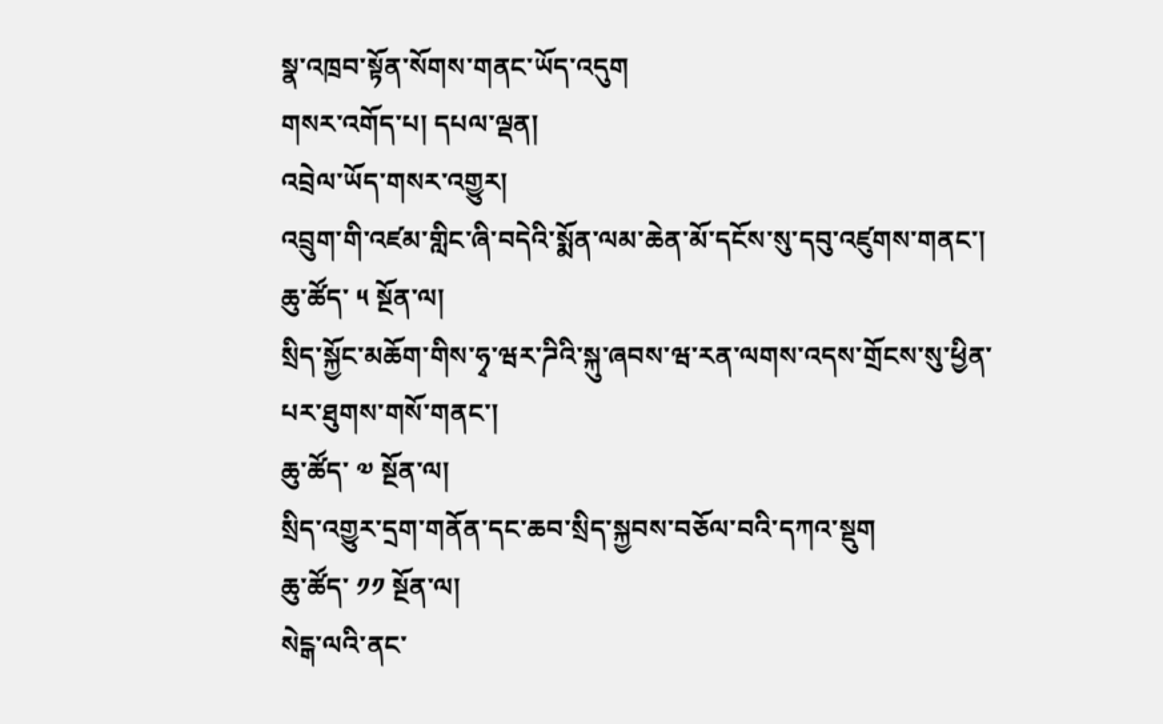སྣ་འཁྲབ་སྟོན་སོགས་གནང་ཡོད་འདུག
གསར་འགོད་པ། དཔལ་ལྡན།
འབྲེལ་ཡོད་གསར་འགྱུར།
འབྲུག་གི་འཛམ་གླིང་ཞི་བདེའི་སྨོན་ལམ་ཆེན་མོ་དངོས་སུ་དབུ་འཛུགས་གནང་།
ཆུ་ཚོད་ ༥ སྔོན་ལ།
སྲིད་སྐྱོང་མཆོག་གིས་ཧྭ་ཝར་ཌིའི་སྐུ་ཞབས་ཝ་རན་ལགས་འདས་གྲོངས་སུ་ཕྱིན་པར་ཐུགས་གསོ་གནང་།
ཆུ་ཚོད་ ༧ སྔོན་ལ།
སྲིད་འགྱུར་དྲག་གནོན་དང་ཆབ་སྲིད་སྐྱབས་བཅོལ་བའི་དཀའ་སྡུག
ཆུ་ཚོད་ ༡༡ སྔོན་ལ།
སེངྒ་ལའི་ནང་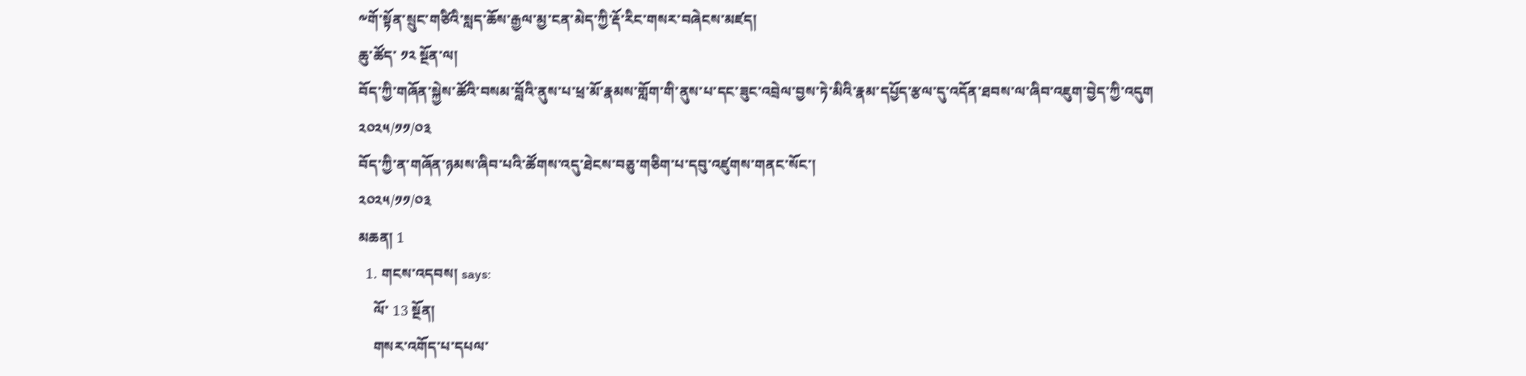༸གོ་སྟོན་སྲུང་གཙིའི་སླད་ཆོས་རྒྱལ་མྱ་ངན་མེད་ཀྱི་རྡོ་རིང་གསར་བཞེངས་མཛད།
ཆུ་ཚོད་ ༡༢ སྔོན་ལ།
བོད་ཀྱི་གཞོན་སྐྱེས་ཚོའི་བསམ་བློའི་ནུས་པ་ཕྲ་མོ་རྣམས་གློག་གི་ནུས་པ་དང་ཟུང་འབྲེལ་བྱས་ཏེ་མིའི་རྣམ་དཔྱོད་རྩལ་དུ་འདོན་ཐབས་ལ་ཞིབ་འཇུག་བྱེད་ཀྱི་འདུག
༢༠༢༥/༡༡/༠༣
བོད་ཀྱི་ན་གཞོན་ཉམས་ཞིབ་པའི་ཚོགས་འདུ་ཐེངས་བཅུ་གཅིག་པ་དབུ་འཛུགས་གནང་སོང་།
༢༠༢༥/༡༡/༠༣
མཆན། 1
  1. གངས་འདབས། says:
    ལོ་ 13 སྔོན།
    གསར་འགོད་པ་དཔལ་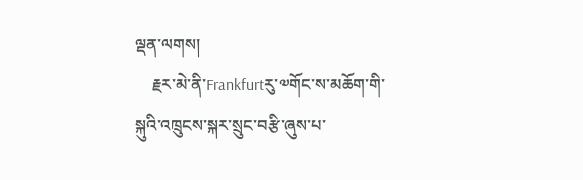ལྡན་ལགས།
    རྗར་མེ་ནི་Frankfurtརུ་༧གོང་ས་མཆོག་གི་སྐུའི་འཁྲུངས་སྐར་སྲུང་བརྩི་ཞུས་པ་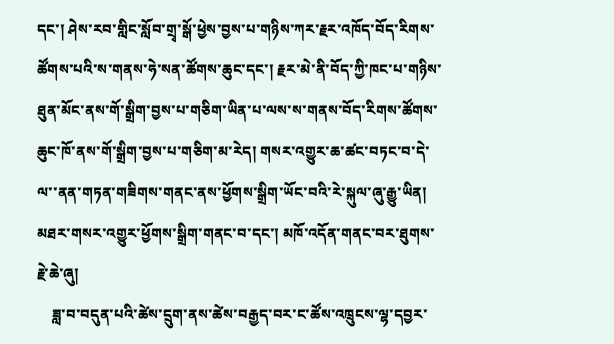དང་། ཤེས་རབ་གླིང་སློབ་གྲྭ་སྒོ་ཕྱེས་བྱས་པ་གཉིས་ཀར་རྗར་འཁོད་བོད་རིགས་ཚོགས་པའི་ས་གནས་ཧེ་སན་ཚོགས་ཆུང་དང་། རྗར་མེ་ནི་བོད་ཀྱི་ཁང་པ་གཉིས་ཐུན་མོང་ནས་གོ་སྒྲིག་བྱས་པ་གཅིག་ཡིན་པ་ལས་ས་གནས་བོད་རིགས་ཚོགས་ཆུང་ཁོ་ནས་གོ་སྒྲིག་བྱས་པ་གཅིག་མ་རེད། གསར་འགྱུར་ཆ་ཚང་བཏང་བ་དེ་ལ་་ནན་གཏན་གཟིགས་གནང་ནས་ཕྱོགས་སྒྲིག་ཡོང་བའི་རེ་སྐུལ་ཞུ་རྒྱུ་ཡིན། མཐར་གསར་འགྱུར་ཕྱོགས་སྒྲིག་གནང་བ་དང་། མཁོ་འདོན་གནང་བར་ཐུགས་རྗེ་ཆེ་ཞུ།
    ཟླ་བ་བདུན་པའི་ཚེས་དྲུག་ནས་ཚེས་བརྒྱད་བར་ང་ཚོས་འཁྲུངས་ལྷ་དབྱར་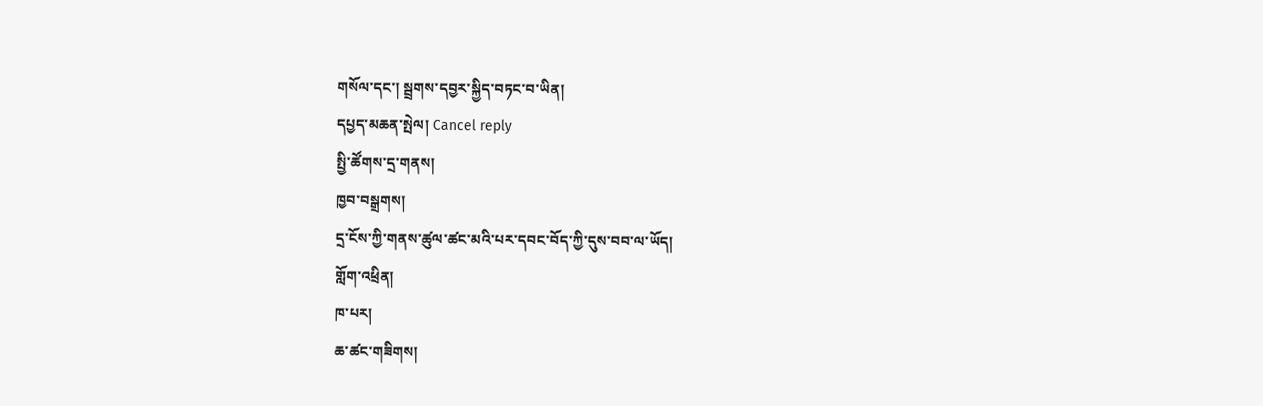གསོལ་དང་། སྦྲགས་དབྱར་སྐྱིད་བཏང་བ་ཡིན།
དཔྱད་མཆན་སྤེལ། Cancel reply
སྤྱི་ཚོགས་དྲ་གནས།
ཁྱབ་བསྒྲགས།
དྲ་ངོས་ཀྱི་གནས་ཚུལ་ཚང་མའི་པར་དབང་བོད་ཀྱི་དུས་བབ་ལ་ཡོད།
གློག་འཕྲིན།
ཁ་པར།
ཆ་ཚང་གཟིགས།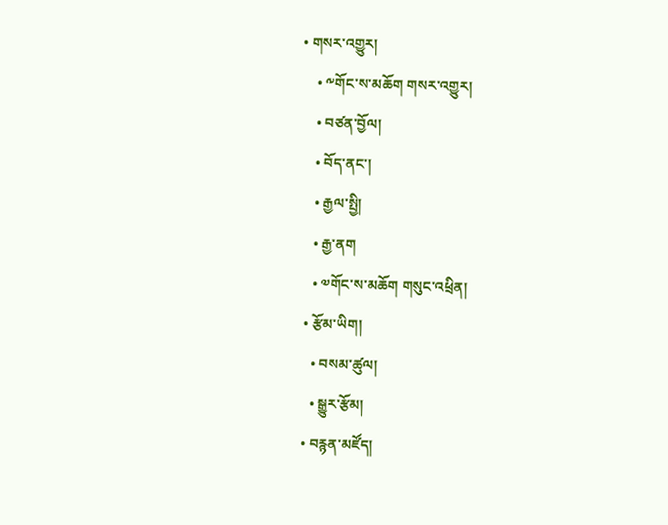• གསར་འགྱུར།
    • ༸གོང་ས་མཆོག གསར་འགྱུར།
    • བཙན་བྱོལ།
    • བོད་ནང་།
    • རྒྱལ་སྤྱི།
    • རྒྱ་ནག
    • ༧གོང་ས་མཆོག གསུང་འཕྲིན།
  • རྩོམ་ཡིག།
    • བསམ་ཚུལ།
    • སྒྱུར་རྩོམ།
  • བརྙན་མཛོད།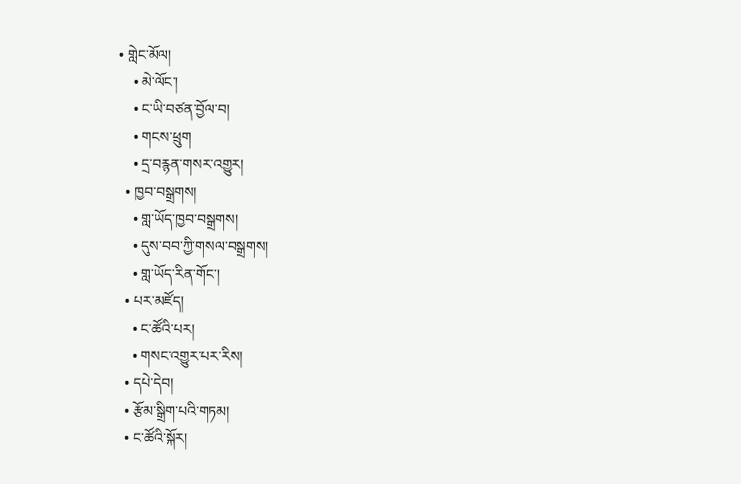• གླེང་མོལ།
    • མེ་ལོང་།
    • ང་ཡི་བཙན་བྱོལ་བ།
    • གངས་ཕྲུག
    • དྲ་བརྙན་གསར་འགྱུར།
  • ཁྱབ་བསྒྲགས།
    • གླ་ཡོད་ཁྱབ་བསྒྲགས།
    • དུས་བབ་ཀྱི་གསལ་བསྒྲགས།
    • གླ་ཡོད་རིན་གོང་།
  • པར་མཛོད།
    • ང་ཚོའི་པར།
    • གསང་འགྱུར་པར་རིས།
  • དཔེ་དེབ།
  • རྩོམ་སྒྲིག་པའི་གཏམ།
  • ང་ཚོའི་སྐོར།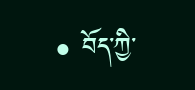• བོད་ཀྱི་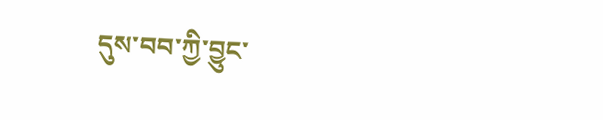དུས་བབ་ཀྱི་བྱུང་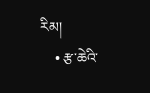རིམ།
    • རྩ་ཆེའི་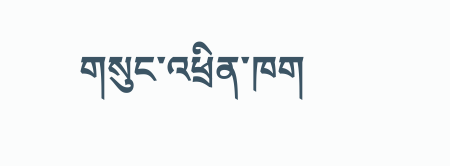གསུང་འཕྲིན་ཁག